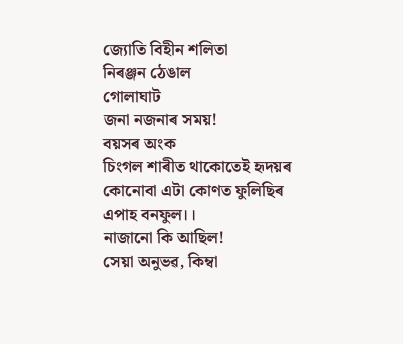জ্যোতি বিহীন শলিতা
নিৰঞ্জন ঠেঙাল
গোলাঘাট
জনা নজনাৰ সময়!
বয়সৰ অংক
চিংগল শাৰীত থাকোতেই হৃদয়ৰ
কোনোবা এটা কোণত ফুলিছিৰ এপাহ বনফুল।।
নাজানো কি আছিল!
সেয়া অনুভৱ, কিম্বা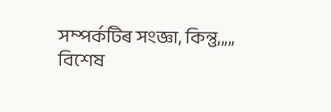সম্পৰ্কটিৰ সংজ্ঞা, কিন্তু,,,,,
বিশেষ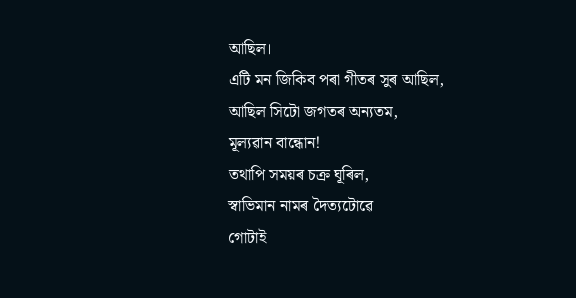আছিল।
এটি মন জিকিব পৰা গীতৰ সুৰ আছিল,
আছিল সিটো জগতৰ অন্যতম,
মূল্যৱান বান্ধোন!
তথাপি সময়ৰ চক্ৰ ঘূৰিল,
স্বাভিমান নামৰ দৈত্যটোৱে
গোটাই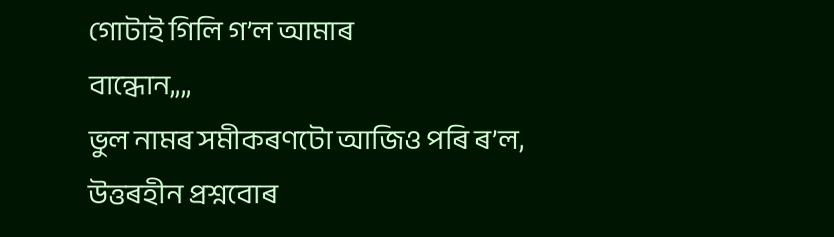গোটাই গিলি গ’ল আমাৰ
বান্ধোন,,,,
ভুল নামৰ সমীকৰণটো আজিও পৰি ৰ’ল,
উত্তৰহীন প্ৰশ্নবোৰ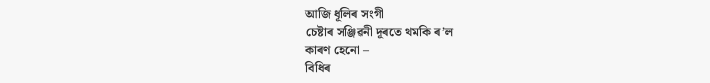আজি ধূলিৰ সংগী
চেষ্টাৰ সঞ্জিৱনী দূৰতে থমকি ৰ’ল
কাৰণ হেনো –
বিধিৰ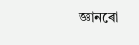জ্ঞানৰো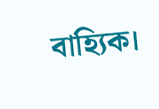বাহ্যিক।